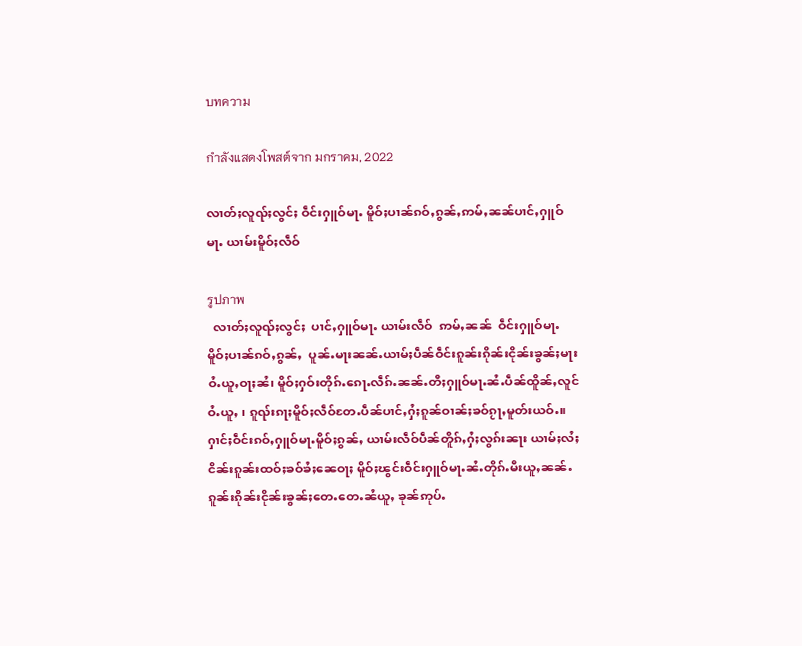บทความ

กำลังแสดงโพสต์จาก มกราคม, 2022

လၢတ်ႈလူၺ်ႈလွင်ႈ ဝဵင်းႁူဝ်မႃႉ မိူဝ်ႈပၢၼ်ၵဝ်ႇၵွၼ်ႇဢမ်ႇၼၼ်ပၢင်ႇႁူဝ်မႃႉ ယၢမ်းမိူဝ်ႈလဵဝ်

รูปภาพ
  လၢတ်ႈလူၺ်ႈလွင်ႈ  ပၢင်ႇႁူဝ်မႃႉ ယၢမ်းလဵဝ်  ဢမ်ႇၼၼ်  ဝဵင်းႁူဝ်မႃႉ မိူဝ်ႈပၢၼ်ၵဝ်ႇၵွၼ်ႇ  ပူၼ်ႉမႃးၼၼ်ႉယၢမ်ႈပဵၼ်ဝဵင်းၵူၼ်းၵိုၼ်းငိုၼ်းၶွၼ်ႈမႃးဝႆႉယူႇဝႃႈၼႆ၊ မိူဝ်ႈႁဝ်းတိုၵ်ႉၵေႃႉလဵၵ်ႉၼၼ်ႉတီႈႁူဝ်မႃႉၼႆႉပဵၼ်ထိူၼ်ႇလူင်ဝႆႉယူႇ ၊ ၵူၺ်းၵႃႈမိူဝ်ႈလဵဝ်တႄႉပဵၼ်ပၢင်ႇႁႆႈၵူၼ်ဝၢၼ်ႈၶဝ်ၵႂႃႇမူတ်းယဝ်ႉ။ ႁၢင်ႈဝဵင်းၵဝ်ႇႁူဝ်မႃႉမိူဝ်ႈၵွၼ်ႇ ယၢမ်းလဵဝ်ပဵၼ်တိူၵ်ႇႁႆႈလွၵ်းၼႃး ယၢမ်ႈလႆႈငိၼ်းၵူၼ်းထဝ်ႈၶဝ်ၶႆႈၼေဝႃႈ မိူဝ်ႈၽွင်းဝဵင်းႁူဝ်မႃႉၼႆႉတိုၵ်ႉမီးယူႇၼၼ်ႉ ၵူၼ်းၵိုၼ်းငိုၼ်းၶွၼ်ႈတေႉတေႉၼႆယူႇ ၶုၼ်ဢုပ်ႉ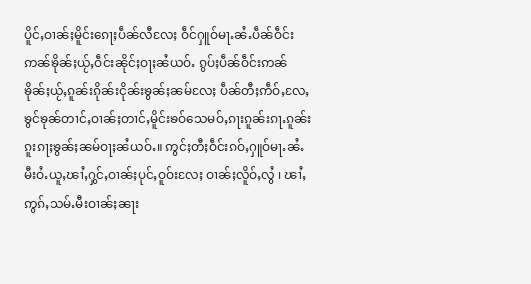ပိူင်ႇဝၢၼ်ႈမိူင်းၵေႃႈပဵၼ်လီလႄႈ ဝဵင်ႁူဝ်မႃႉၼႆႉပဵၼ်ဝဵင်းဢၼ်ၶိုၼ်ႈယႂ်ႇဝဵင်းၼိုင်ႈဝႃႈၼႆယဝ်ႉ ၵွပ်ႈပဵၼ်ဝဵင်းဢၼ်ၶိုၼ်ႈယႂ်ႇၵူၼ်းၵိုၼ်းငိုၼ်းၶွၼ်ႈၼမ်လႄႈ ပဵၼ်တီႈဢဵဝ်ႇလႄႇၶွင်ၶုၼ်တၢင်ႇဝၢၼ်ႈတၢင်ႇမိူင်းၶဝ်သေမဝ်ႇၵႃးၵူၼ်းၵႃႉၵူၼ်းၵူးၵႃႈၶွၼ်ႈၼမ်ဝႃႈၼႆယဝ်ႉ။ ဢွင်ႈတီႈဝဵင်းၵဝ်ႇႁူဝ်မႃႉၼႆႉမီးဝႆႉယူႇၽၢႆႇႁွင်ႇဝၢၼ်ႈပုင်ႇဝူဝ်းလႄႈ ဝၢၼ်ႈလိူဝ်ႇလွႆ ၊ ၽၢႆႇဢွၵ်ႇသမ်ႉမီးဝၢၼ်ႈၼႃး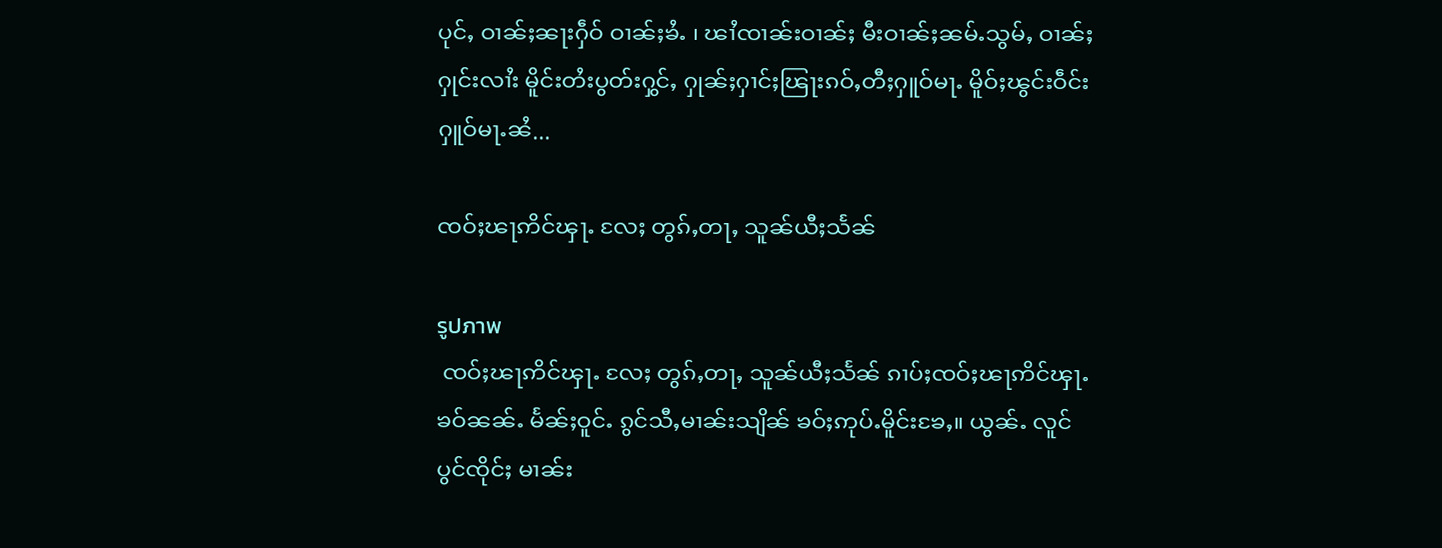ပုင်ႇ ဝၢၼ်ႈၼႃးႁဵဝ် ဝၢၼ်ႈၶႆႉ ၊ ၽၢႆၸၢၼ်းဝၢၼ်ႈ မီးဝၢၼ်ႈၼမ်ႉသွမ်ႇ ဝၢၼ်ႈႁုင်းလၢႆး မိူင်းတႆးပွတ်းႁွင်ႇ ႁုၼ်ႈႁၢင်ႈၽြႃးၵဝ်ႇတီႈႁူဝ်မႃႉ မိူဝ်ႈၽွင်းဝဵင်းႁူဝ်မႃႉၼႆ...

ၸဝ်ႈၽႃဢိင်ၾႃႉ လႄႈ တွၵ်ႇတႃႇ သူၼ်ယီႈသႅၼ်

รูปภาพ
 ၸဝ်ႈၽႃဢိင်ၾႃႉ လႄႈ တွၵ်ႇတႃႇ သူၼ်ယီႈသႅၼ် ၵၢပ်ႈၸဝ်ႈၽႃဢိင်ၾႃႉၶဝ်ၼၼ်ႉ မႅၼ်ႈဝူင်ႉ ၵွင်သီႇမၢၼ်းသျိၼ် ၶဝ်ႈဢုပ်ႉမိူင်းၶႄႇ။ ယွၼ်ႉ လူင်ပွင်ၸိုင်ႈ မၢၼ်း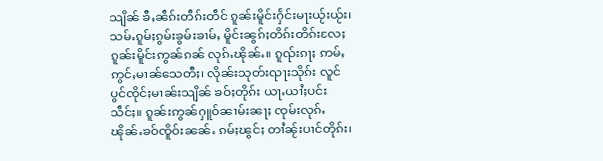သျိၼ် ၶီႇၼဵၵ်းတဵၵ်းတဵင် ၵူၼ်းမိူင်းႁႅင်းမႃးယႂ်းယႂ်း၊ သမ်ႉၵူမ်ႈၵွမ်းၶွမ်းၶၢမ်ႇ မိူင်းၼွၵ်ႈတိၵ်းတိၵ်းလႄႈ ၵူၼ်းမိူင်းဢွၼ်ၵၼ် လုၵ်ႉၽိုၼ်ႉ။ ၵူၺ်းၵႃႈ ဢမ်ႇဢွင်ႇမၢၼ်သေတီႈ၊ လိုၼ်းသုတ်းၺႃးသိုၵ်း လူင်ပွင်ၸိုင်ႈမၢၼ်းသျိၼ် ၶဝ်ႈတိုၵ်း ယႃႉယၢႆႈပင်းသဵင်ႈ။ ၵူၼ်းဢွၼ်ႁူဝ်ၼၢမ်းၼႃႈ ၸုမ်းလုၵ်ႉၽိုၼ်ႉၶဝ်ၸိူဝ်းၼၼ်ႉ ၵမ်ႈၽွင်ႈ တၢႆၼႂ်းပၢင်တိုၵ်း၊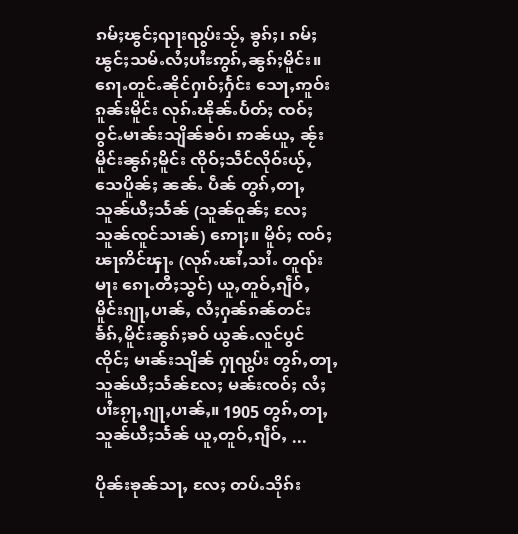ၵမ်ႈၽွင်ႈၺႃးၺွပ်းသႂ်ႇ ၶွၵ်ႈ၊ ၵမ်ႈၽွင်ႈသမ်ႉလႆႈပၢႆႊဢွၵ်ႇၼွၵ်ႈမိူင်း။ ၵေႃႉတူင်ႉၼိုင်ႁၢဝ်ႈႁႅင်း သေႃႇဢူဝ်းၵူၼ်းမိူင်း လုၵ်ႉၽိုၼ်ႉပႅတ်ႈ ၸဝ်ႈဝွင်ႉမၢၼ်းသျိၼ်ၶဝ်၊ ဢၼ်ယူႇ ၼႂ်းမိူင်းၼွၵ်ႈမိူင်း ၸိုဝ်ႈသဵင်လိုဝ်းယႂ်ႇသေပိူၼ်ႈ ၼၼ်ႉ ပဵၼ် တွၵ်ႇတႃႇ သူၼ်ယီႈသႅၼ် (သူၼ်ဝူၼ်ႈ လႄႈ သူၼ်ၸူင်သၢၼ်) ဢေႃႈ။ မိူဝ်ႈ ၸဝ်ႈၽႃဢိင်ၾႃႉ (လုၵ်ႉၽၢႆႇသၢႆႉ တူၺ်းမႃး ၵေႃႉတီႈသွင်) ယူႇတူဝ်ႇၵျဵဝ်ႇ မိူင်းၵျႃႇပၢၼ်ႇ လႆႈႁၼ်ၵၼ်တင်းၶႅၵ်ႇမိူင်းၼွၵ်ႈၶဝ် ယွၼ်ႉလူင်ပွင်ၸိုင်ႈ မၢၼ်းသျိၼ် ႁႃၺွပ်း တွၵ်ႇတႃႇသူၼ်ယီႈသႅၼ်လႄႈ မၼ်းၸဝ်ႈ လႆႈ ပၢႆႊၵႂႃႇၵျႃႇပၢၼ်ႇ။ 1905 တွၵ်ႇတႃႇ သူၼ်ယီႈသႅၼ် ယူႇတူဝ်ႇၵျဵဝ်ႇ ...

ပိုၼ်းၶုၼ်သႃႇ လႄႈ တပ်ႉသိုၵ်း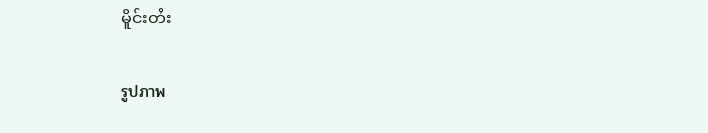မိူင်းတႆး

รูปภาพ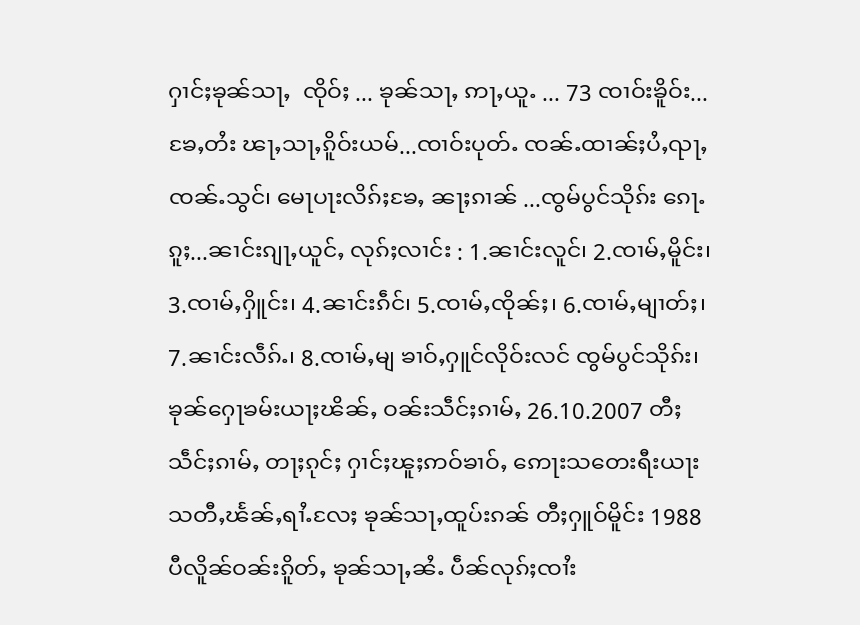ႁၢင်ႈၶုၼ်သႃႇ  ၸိုဝ်ႈ ... ၶုၼ်သႃႇ ဢႃႇယူႉ ... 73 ၸၢဝ်းၶိူဝ်း...ၶႄႇတႆး ၽႃႇသႃႇၵိူဝ်းယမ်...ၸၢဝ်းပုတ်ႉ ၸၼ်ႉထၢၼ်ႈပႆႇၺႃႇ ၸၼ်ႉသွင်၊ မေႃပႃးလိၵ်ႈၶႄႇ ၼႃႈၵၢၼ် ...ၸွမ်ပွင်သိုၵ်း ၵေႃႉၵူႈ...ၼၢင်းၵျႃႇယူင်ႇ လုၵ်ႈလၢင်း : 1.ၼၢင်းလူင်၊ 2.ၸၢမ်ႇမိူင်း၊ 3.ၸၢမ်ႇႁိူင်း၊ 4.ၼၢင်းၵဵင်၊ 5.ၸၢမ်ႇၸိုၼ်ႈ၊ 6.ၸၢမ်ႇမျၢတ်ႈ၊ 7.ၼၢင်းလဵၵ်ႉ၊ 8.ၸၢမ်ႇမျ ၶၢဝ်ႇႁူင်လိုဝ်းလင် ၸွမ်ပွင်သိုၵ်း၊ ၶုၼ်ႁေႃၶမ်းယႃႈၽိၼ်ႇ ဝၼ်းသဵင်ႈၵၢမ်ႇ 26.10.2007 တီႈသဵင်ႈၵၢမ်ႇ တႃႈၵုင်ႈ ႁၢင်ႈၽူႈဢဝ်ၶၢဝ်ႇ ဢေႃးသတေးရီးယႃး သတီႇၽႅၼ်ႇရၢႆႉလႄႈ ၶုၼ်သႃႇထူပ်းၵၼ် တီႈႁူဝ်မိူင်း 1988 ပီလိူၼ်ဝၼ်းၵိူတ်ႇ ၶုၼ်သႃႇၼႆႉ ပဵၼ်လုၵ်ႈၸၢႆး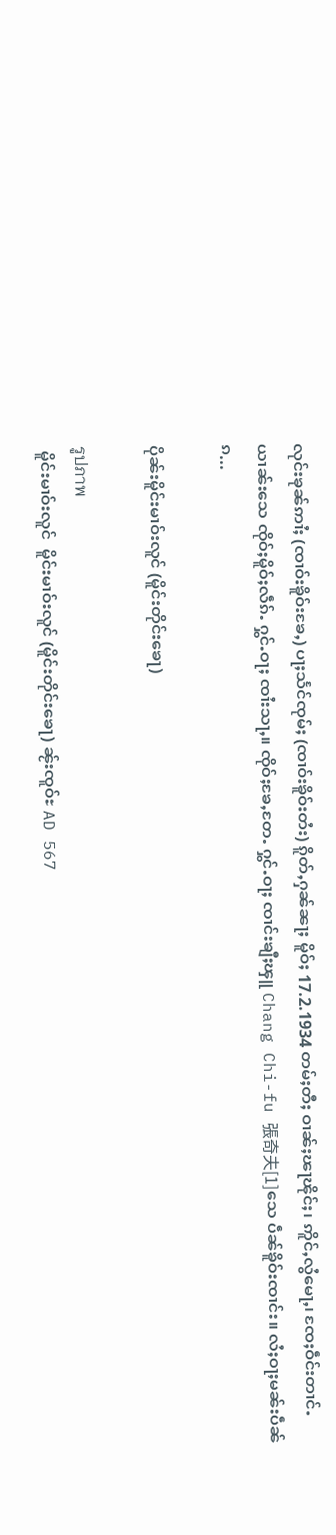လုင်းၶုၼ်ဢၢႆႈ (ၸၢဝ်းၶိူဝ်းၶႄႇ) ပႃႈသႅင်ၸုမ်ႈ (ၸၢဝ်းၶိူဝ်းတႆး) ၵိူတ်ႇႁၼ်ၼႃႈ မိူဝ်ႈ 17.2.1934 တမ်ႈတီႈ ဝၢၼ်ႈၽႃၽိုင်ႈ၊ ဢိူင်ႇလွႆမေႃႇ၊ ၸႄႈဝဵင်းတၢင်ႉယၢၼ်းသေ ၸိုဝ်ႈမိူဝ်ႈလဵၵ်ႉ ႁွင်ႉဝႃႈ ၸၢႆးသႃႇ။ ၸိုဝ်ႈၶႄႇတႄႉ ႁွင်ႉဝႃႈ ၸၢင်းၶျီႈၾူ Chang Chi-fu 張奇夫[1]သေ ပဵၼ်ၶိူဝ်းၸၢင်း။ လႆႈဝႃႈမၼ်းပဵၼ် ၵ...

ပိုၼ်းမိူင်းမၢဝ်းလူင် (မိူင်းတိုင်းၶေႃ)

รูปภาพ
 မိူင်းမၢဝ်းလူင်  မိူင်းမၢဝ်းလူင် (မိူင်းတိုင်းၶေႃ) ၼႂ်းၸူဝ်ႊ AD 567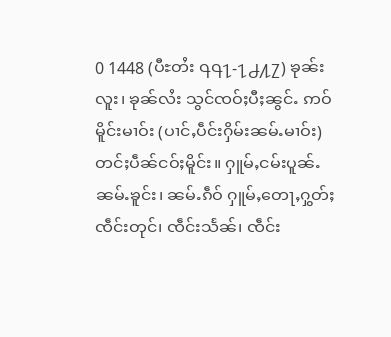0 1448 (ပီႊတႆး ႖႖႑-႑႕႔႗) ၶုၼ်းလူး၊ ၶုၼ်လႆး သွင်ၸဝ်ႈပီႈၼွင်ႉ ဢဝ်မိူင်းမၢဝ်း (ပၢင်ႇပဵင်းႁိမ်းၼမ်ႉမၢဝ်း) တင်ႈပဵၼ်ငဝ်ႈမိူင်း။ ႁူမ်ႇငမ်းပူၼ်ႉ ၼမ်ႉၶူင်း၊ ၼမ်ႉၵဵဝ် ႁူမ်ႇတေႃႇႁွတ်ႈ ၸဵင်းတုင်၊ ၸဵင်းသႅၼ်၊ ၸဵင်း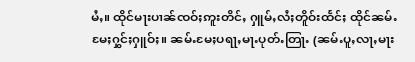မႆႇ။ ထိုင်မႃးပၢၼ်ၸဝ်ႈဢူးတိင်ႇ ႁူမ်ႇလႆႈတိူဝ်းထႅင်ႈ ထိုင်ၼမ်ႉမႄႈႁွင်ႈႁူဝ်ႈ။ ၼမ်ႉမႄႈပရႃႇမႃႉပုတ်ႉတြႃႉ (ၼမ်ႉပူႇလႃႇမႃး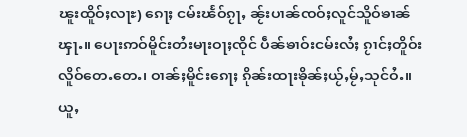ၽူးထိူဝ်ႈလႃႊ) ၵေႃႈ ငမ်းၽႅဝ်ၵႂႃႇ ၼႂ်းပၢၼ်ၸဝ်ႈလူင်သိူဝ်ၶၢၼ်ၾႃႉ။ ပေႃးဢဝ်မိူင်းတႆးမႃးဝႃႈၸိုင် ပဵၼ်ၶၢဝ်းငမ်းလႆႈ ၵႂၢင်ႈတိူဝ်းလိူဝ်တေႉတေႉ၊ ဝၢၼ်ႈမိူင်းၵေႃႈ ၵိုၼ်းထႃးၶိုၼ်ႈယႂ်ႇမႂ်ႇသုင်ဝႆႉ။ ယူႇ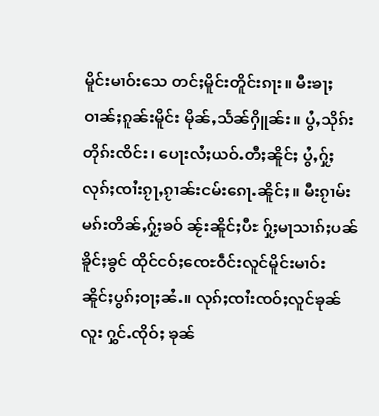မိူင်းမၢဝ်းသေ တင်ႈမိူင်းတိူင်းၵႃး။ မီးၶႃႈဝၢၼ်ႈၵူၼ်းမိူင်း မိုၼ်ႇသႅၼ်ႁိူၼ်း။ ပွႆႇသိုၵ်းတိုၵ်းၸိင်း၊ ပေႃးလႆႈယဝ်ႉတီႈၼိူင်ႈ ပွႆႇႁႂ်ႈလုၵ်ႈၸၢႆးၵႂႃႇၵႂၢၼ်းငမ်းၵေႃႉၼိူင်ႈ။ မီးၵႂၢမ်းမၵ်းတိၼ်ႇႁႂ်ႈၶဝ် ၼႂ်းၼိူင်ႈပီႊ ႁႂ်ႈမႃသၢၵ်ႈပၼ်ၶိူင်ႈၶွင် ထိုင်ငဝ်ႈၸေႊဝဵင်းလူင်မိူင်းမၢဝ်း ၼိူင်ႈပွၵ်ႈဝႃႈၼႆႉ။ လုၵ်ႈၸၢႆးၸဝ်ႈလူင်ၶုၼ်လူး ႁွင်ႉၸိုဝ်ႈ ၶုၼ်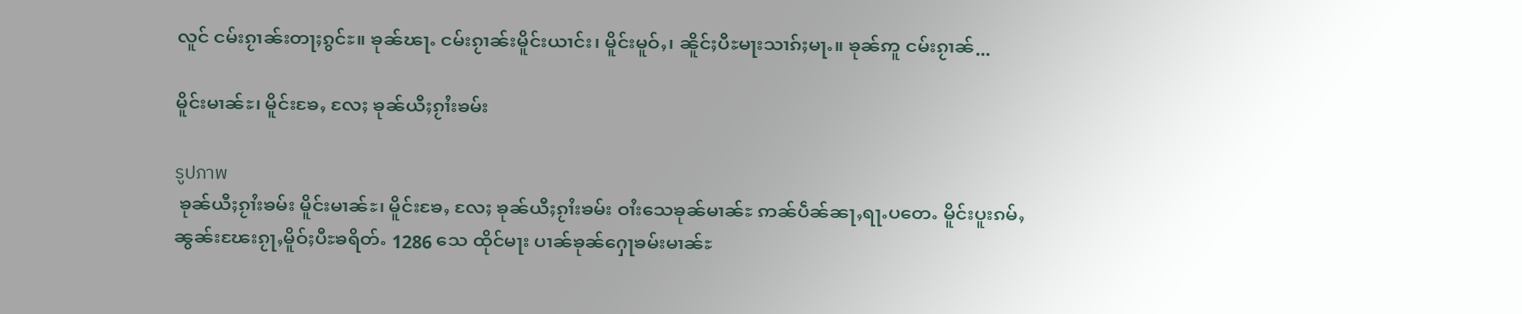လူင် ငမ်းၵႂၢၼ်းတႃႈၵွင်ႊ။ ၶုၼ်ၽႃႉ ငမ်းၵႂၢၼ်းမိူင်းယၢင်း၊ မိူင်းမူဝ်ႇ၊ ၼိူင်ႈပီႊမႃးသၢၵ်ႈမႃႉ။ ၶုၼ်ဢူ ငမ်းၵႂၢၼ်...

မိူင်းမၢၼ်ႊ၊ မိူင်းၶႄႇ လႄႈ ၶုၼ်ယီႈၵႂၢႆးၶမ်း

รูปภาพ
 ၶုၼ်ယီႈၵႂၢႆးၶမ်း မိူင်းမၢၼ်ႊ၊ မိူင်းၶႄႇ လႄႈ ၶုၼ်ယီႈၵႂၢႆးၶမ်း ဝၢႆးသေၶုၼ်မၢၼ်ႊ ဢၼ်ပဵၼ်ၼႃႇရႃႉပတေႉ မိူင်းပူးၵမ်ႇ ၼွၼ်းၽႄးၵႂႃႇမိူဝ်ႈပီႊၶရိတ်ႉ 1286 သေ ထိုင်မႃး ပၢၼ်ၶုၼ်ႁေႃၶမ်းမၢၼ်ႊ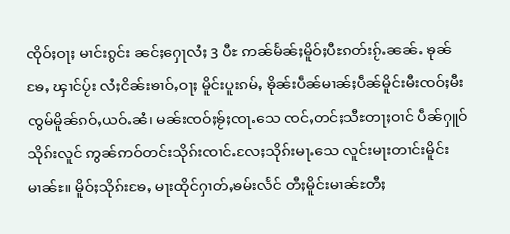ၸိုဝ်ႈဝႃႈ မၢင်းၵွင်း ၼင်ႈႁေႃလႆႈ 3 ပီႊ ဢၼ်မႅၼ်ႈမိူဝ်ႈပီႊၵတ်းၵႂ်ႉၼၼ်ႉ ၶုၼ်ၶႄႇ ၾၢင်ပႂ်း လႆႈငိၼ်းၶၢဝ်ႇဝႃႈ မိူင်းပူးၵမ်ႇ ၶိုၼ်းပဵၼ်မၢၼ်ႈပဵၼ်မိူင်းမီးၸဝ်ႈမီးၸွမ်မိူၼ်ၵဝ်ႇယဝ်ႉၼႆ၊ မၼ်းၸဝ်ႈၶႂ်ႈၸႃႉသေ ၸင်ႇတင်ႈသီႊတႃႈဝၢင် ပဵၼ်ႁူဝ်သိုၵ်းလူင် ဢွၼ်ဢဝ်တင်းသိုၵ်းၸၢင်ႉလႄႈသိုၵ်းမႃႉသေ လူင်းမႃးတၢင်းမိူင်းမၢၼ်ႊ။ မိူဝ်ႈသိုၵ်းၶႄႇ မႃးထိုင်ႁၢတ်ႇၶမ်းလႅင် တီႈမိူင်းမၢၼ်ႊတီႈ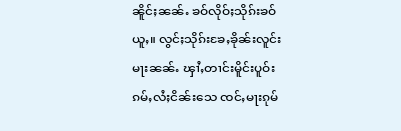ၼိူင်ႈၼၼ်ႉ ၶဝ်လိုဝ်ႈသိုၵ်းၶဝ်ယူႇ။ လွင်ႈသိုၵ်းၶႄႇၶိုၼ်းလူင်းမႃးၼၼ်ႉ ၾၢႆႇတၢင်းမိူင်းပူဝ်းၵမ်ႇလႆႈငိၼ်းသေ ၸင်ႇမႃးၵုမ်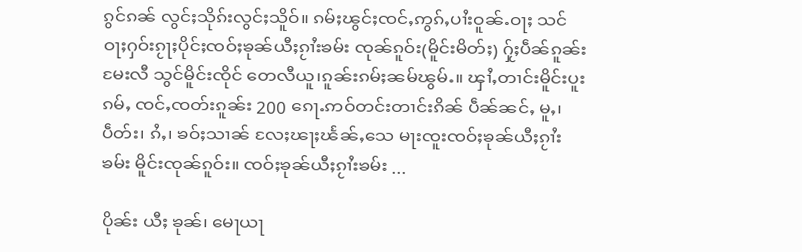ၵွင်ၵၼ် လွင်ႈသိုၵ်းလွင်ႈသိူဝ်။ ၵမ်ႈၽွင်ႈၸင်ႇဢွၵ်ႇပၢႆးဝူၼ်ႉဝႃႈ သင်ဝႃႈႁဝ်းၵႂႃႈပိုင်ႈၸဝ်ႈၶုၼ်ယီႈၵႂၢႆးၶမ်း ၸုၼ်ၵူဝ်း(မိူင်းမိတ်ႈ) ႁႂ်ႈပဵၼ်ၵူၼ်းမႄးလီ သွင်မိူင်းၸိုင် တေလီယူ၊ၵူၼ်းၵမ်ႈၼမ်ၽွမ်ႉ။ ၾၢႆႇတၢင်းမိူင်းပူးၵမ်ႇ ၸင်ႇၸတ်းၵူၼ်း 200 ၵေႃႉဢဝ်တင်းတၢင်းၵိၼ် ပဵၼ်ၼင်ႇ မူႇ၊ပဵတ်း၊ ၵႆႇ၊ ၶဝ်ႈသၢၼ် လႄႈၽႃႈၽႅၼ်ႇသေ မႃးၸူးၸဝ်ႈၶုၼ်ယီႈၵႂၢႆးၶမ်း မိူင်းၸုၼ်ၵူဝ်း။ ၸဝ်ႈၶုၼ်ယီႈၵႂၢႆးၶမ်း ...

ပိုၼ်း ယီႈ ၶုၼ်၊ မေႃယႃ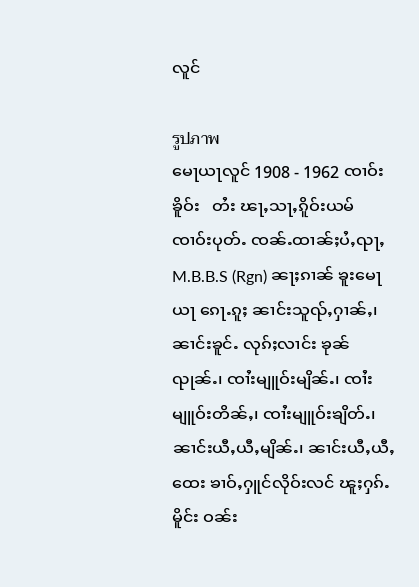လူင်

รูปภาพ
မေႃယႃလူင် 1908 - 1962 ၸၢဝ်းၶိူဝ်း   တႆး ၽႃႇသႃႇၵိူဝ်းယမ် ၸၢဝ်းပုတ်ႉ ၸၼ်ႉထၢၼ်ႈပႆႇၺႃႇ M.B.B.S (Rgn) ၼႃႈၵၢၼ် ၶူးမေႃယႃ ၵေႃႉၵူႈ ၼၢင်းသူၺ်ႇႁၢၼ်ႇ၊ ၼၢင်းၶူင်ႉ လုၵ်ႈလၢင်း ၶုၼ်ၺုၼ်ႉ၊ ၸၢႆးမျူဝ်းမျိၼ်ႉ၊ ၸၢႆးမျူဝ်းတိၼ်ႇ၊ ၸၢႆးမျူဝ်းၶျိတ်ႉ၊ ၼၢင်းယီႇယီႇမျိၼ်ႉ၊ ၼၢင်းယီႇယီႇထေး ၶၢဝ်ႇႁူင်လိုဝ်းလင် ၽူႈႁၵ်ႉမိူင်း ဝၼ်း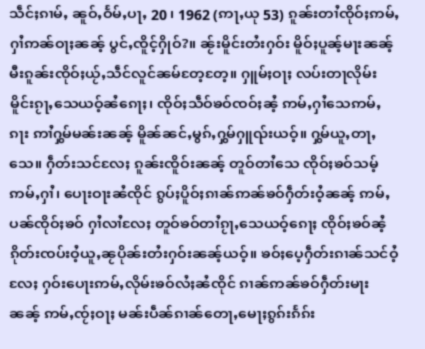သဵင်ႈၵၢမ်ႇ ၼူဝ်ႇဝႅမ်ႇပႃႇ 20၊ 1962 (ဢႃႇယု 53) ၵူၼ်းတၢႆၸိုဝ်ႈဢမ်ႇႁၢႆဢၼ်ဝႃႈၼၼ့် ပွင်ႇၸိူင့်ႁိုဝ်?။ ၼႂ်းမိူင်းတႆးႁဝ်း မိူဝ်ႈပူၼ့်မႃးၼၼ့် မီးၵူၼ်းၸိုဝ်ႈယႂ်ႇသဵင်လူင်ၼမ်တႄ့တႄ့။ ႁူမ်ႈဝႃႈ လပ်းတႃလိုမ်းမိူင်းၵႂႃႇသေယဝ့်ၼႆၵေႃႈ၊ ၸိုဝ်ႈသဵဝ်ၶဝ်ၸဝ်ႈၼႆ့ ဢမ်ႇႁၢႆသေဢမ်ႇၵႃး ဢၢႆႁွမ်မၼ်းၼၼ့် မိူၼ်ၼင်ႇမွၵ်ႇႁွမ်ႁူၺ်းယဝ့်။ ႁွမ်ယူႇတႃႇသေ။ ႁဵတ်းသင်လႄႈ ၵူၼ်းၸိူဝ်းၼၼ့် တူဝ်တၢႆသေ ၸိုဝ်ႈၶဝ်သမ့်ဢမ်ႇႁၢႆ၊ ပေႃးဝႃးၼႆၸိုင် ၵွပ်ႈပိူဝ်ႈၵၢၼ်ဢၼ်ၶဝ်ႁဵတ်းဝႆ့ၼၼ့် ဢမ်ႇပၼ်ၸိုဝ်ႈၶဝ် ႁၢႆလၢႆလႄႈ တူဝ်ၶဝ်တၢႆၵႂႃႇသေယဝ့်ၵေႃႈ ၸိုဝ်ႈၶဝ်ၼႆ့ ၵိုတ်းၸပ်းဝႆ့ယူႇၼႂပိုၼ်းတႆးႁဝ်းၼၼ့်ယဝ့်။ ၶဝ်ႈပေ့ႁဵတ်းၵၢၼ်သင်ဝႆ့လႄႈ ႁဝ်းပေႃးဢမ်ႇလိုမ်းၶဝ်လႆႈၼႆၸိုင် ၵၢၼ်ဢၼ်ၶဝ်ႁဵတ်းမႃးၼၼ့် ဢမ်ႇၸႂ်ႈဝႃႈ မၼ်းပဵၼ်ၵၢၼ်တေႃႇမေႃႈၵွၵ်းၵႅၵ်း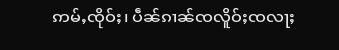ဢမ်ႇၸိုဝ်ႈ၊ ပဵၼ်ၵၢၼ်ၸလိူဝ်ႈၸလႃႈ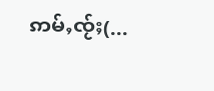ဢမ်ႇၸႂ်ႈ(...